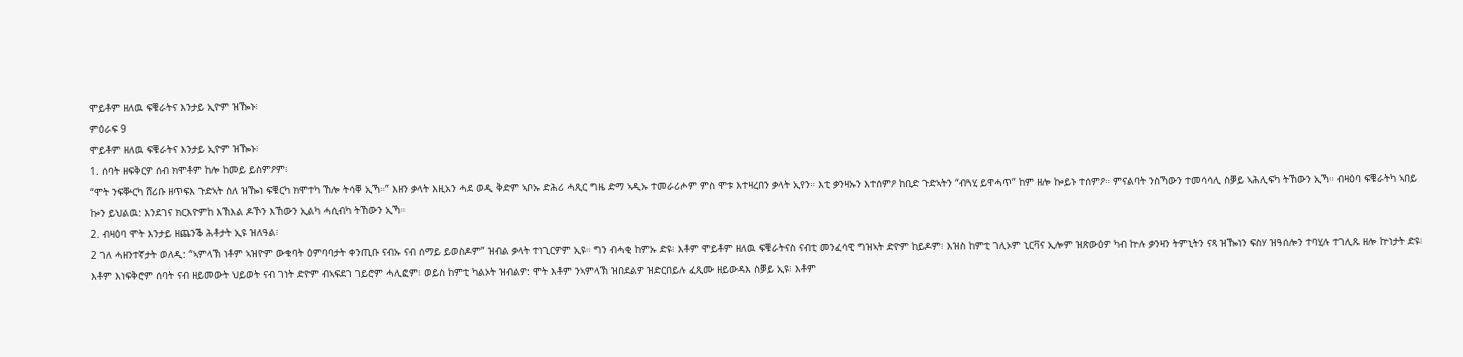ሞይቶም ዘለዉ ፍቑራትና እንታይ ኢዮም ዝዀኑ፧
ምዕራፍ 9
ሞይቶም ዘለዉ ፍቑራትና እንታይ ኢዮም ዝዀኑ፧
1. ሰባት ዘፍቅርዎ ሰብ ክሞቶም ከሎ ከመይ ይስምዖም፧
“ሞት ንፍቝርካ ሸሪቡ ዘጥፍእ ጉድኣት ስለ ዝዀነ ፍቑርካ ክሞተካ ኸሎ ትሳቐ ኢኻ።” እዘን ቃላት እዚአን ሓደ ወዲ ቅድም ኣቦኡ ድሕሪ ሓጺር ግዜ ድማ ኣዲኡ ተመራሪሖም ምስ ሞቱ እተዛረበን ቃላት ኢየን። እቲ ቃንዛኡን እተሰምዖ ከቢድ ጉድኣትን “ብጓሂ ይዋሓጥ” ከም ዘሎ ኰይኑ ተሰምዖ። ምናልባት ንስኻውን ተመሳሳሊ ስቓይ ኣሕሊፍካ ትኸውን ኢኻ። ብዛዕባ ፍቑራትካ ኣበይ ኰን ይህልዉ: እንደገና ክርእዮምከ እኽእል ዶኾን እኸውን ኢልካ ሓሲብካ ትኸውን ኢኻ።
2. ብዛዕባ ሞት እንታይ ዘጨንቕ ሕቶታት ኢዩ ዝለዓል፧
2 ገለ ሓዘንተኛታት ወለዲ: “ኣምላኽ ነቶም ኣዝዮም ውቁባት ዕምባባታት ቀንጢቡ ናብኡ ናብ ሰማይ ይወስዶም” ዝብል ቃላት ተነጊርዎም ኢዩ። ግን ብሓቂ ከምኡ ድዩ፧ እቶም ሞይቶም ዘለዉ ፍቑራትናስ ናብቲ መንፈሳዊ ግዝኣት ድዮም ከይዶም፧ እዝስ ከምቲ ገሊኦም ኒርቫና ኢሎም ዝጽውዕዎ ካብ ኵሉ ቃንዛን ትምኒትን ናጻ ዝዀነን ፍስሃ ዝዓሰሎን ተባሂሉ ተገሊጹ ዘሎ ኵነታት ድዩ፧ እቶም እነፍቅሮም ሰባት ናብ ዘይመውት ህይወት ናብ ገነት ድዮም ብኣፍደገ ገይሮም ሓሊፎም፧ ወይስ ከምቲ ካልኦት ዝብልዎ: ሞት እቶም ንኣምላኽ ዝበደልዎ ዝድርበይሉ ፈጺሙ ዘይውዳእ ስቓይ ኢዩ፧ እቶም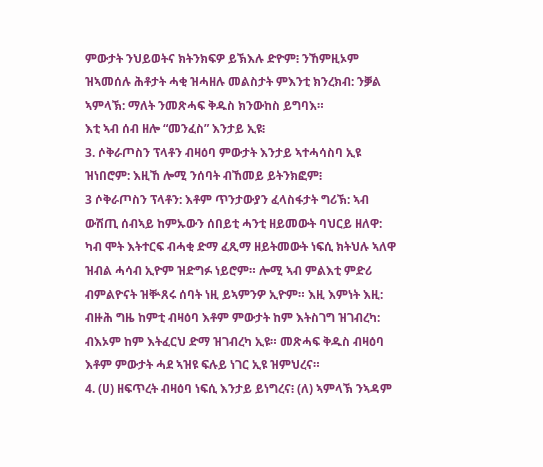ምውታት ንህይወትና ክትንክፍዎ ይኽእሉ ድዮም፧ ንኸምዚኦም ዝኣመሰሉ ሕቶታት ሓቂ ዝሓዘሉ መልስታት ምእንቲ ክንረክብ: ንቓል ኣምላኽ: ማለት ንመጽሓፍ ቅዱስ ክንውከስ ይግባእ።
እቲ ኣብ ሰብ ዘሎ “መንፈስ” እንታይ ኢዩ፧
3. ሶቅራጦስን ፕላቶን ብዛዕባ ምውታት እንታይ ኣተሓሳስባ ኢዩ ዝነበሮም: እዚኸ ሎሚ ንሰባት ብኸመይ ይትንክፎም፧
3 ሶቅራጦስን ፕላቶን: እቶም ጥንታውያን ፈላስፋታት ግሪኽ: ኣብ ውሽጢ ሰብኣይ ከምኡውን ሰበይቲ ሓንቲ ዘይመውት ባህርይ ዘለዋ: ካብ ሞት እትተርፍ ብሓቂ ድማ ፈጺማ ዘይትመውት ነፍሲ ክትህሉ ኣለዋ ዝብል ሓሳብ ኢዮም ዝድግፉ ነይሮም። ሎሚ ኣብ ምልእቲ ምድሪ ብምልዮናት ዝቝጸሩ ሰባት ነዚ ይኣምንዎ ኢዮም። እዚ እምነት እዚ: ብዙሕ ግዜ ከምቲ ብዛዕባ እቶም ምውታት ከም እትስገግ ዝገብረካ: ብእኦም ከም እትፈርህ ድማ ዝገብረካ ኢዩ። መጽሓፍ ቅዱስ ብዛዕባ እቶም ምውታት ሓደ ኣዝዩ ፍሉይ ነገር ኢዩ ዝምህረና።
4. (ሀ) ዘፍጥረት ብዛዕባ ነፍሲ እንታይ ይነግረና፧ (ለ) ኣምላኽ ንኣዳም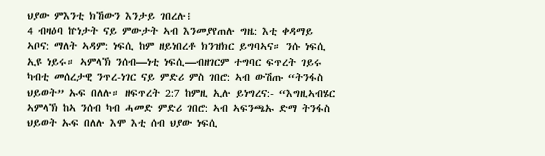ህያው ምእንቲ ክኸውን እንታይ ገበረሉ፧
4 ብዛዕባ ኵነታት ናይ ምውታት ኣብ እንመያየጠሉ ግዜ: እቲ ቀዳማይ ኣቦና: ማለት ኣዳም: ነፍሲ ከም ዘይነበረቶ ክንዝክር ይግባኣና። ንሱ ነፍሲ ኢዩ ነይሩ። ኣምላኽ ንሰብ—ነቲ ነፍሲ—ብዘገርም ተግባር ፍጥረት ገይሩ ካብቲ መሰረታዊ ንጥረ-ነገር ናይ ምድሪ ምስ ገበሮ: ኣብ ውሽጡ “ትንፋስ ህይወት” ኡፍ በለሉ። ዘፍጥረት 2:7 ከምዚ ኢሉ ይነግረና:- “እግዚኣብሄር ኣምላኽ ከኣ ንሰብ ካብ ሓመድ ምድሪ ገበሮ: ኣብ ኣፍንጫኡ ድማ ትንፋስ ህይወት ኡፍ በለሉ እሞ እቲ ሰብ ህያው ነፍሲ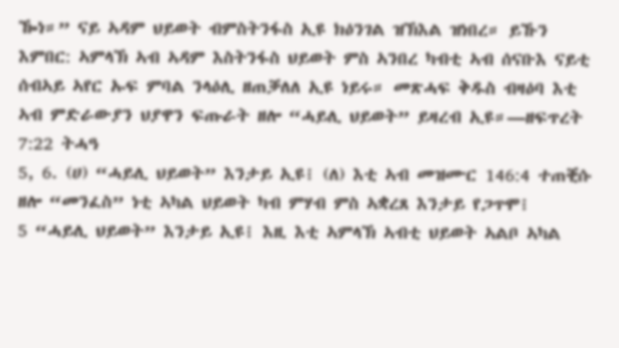ዀነ።” ናይ ኣዳም ህይወት ብምስትንፋስ ኢዩ ክዕንገል ዝኽእል ዝነበረ። ይኹን እምበር: ኣምላኽ ኣብ ኣዳም እስትንፋስ ህይወት ምስ ኣንበረ ካብቲ ኣብ ሰናቡእ ናይቲ ሰብኣይ ኣየር ኡፍ ምባል ንላዕሊ ዘጠቓለለ ኢዩ ነይሩ። መጽሓፍ ቅዱስ ብዛዕባ እቲ ኣብ ምድራውያን ህያዋን ፍጡራት ዘሎ “ሓይሊ ህይወት” ይዛረብ ኢዩ።—ዘፍጥረት 7:22 ትሓዓ
5, 6. (ሀ) “ሓይሊ ህይወት” እንታይ ኢዩ፧ (ለ) እቲ ኣብ መዝሙር 146:4 ተጠቒሱ ዘሎ “መንፈስ” ነቲ ኣካል ህይወት ካብ ምሃብ ምስ ኣቋረጸ እንታይ የጋጥሞ፧
5 “ሓይሊ ህይወት” እንታይ ኢዩ፧ እዚ እቲ ኣምላኽ ኣብቲ ህይወት ኣልቦ ኣካል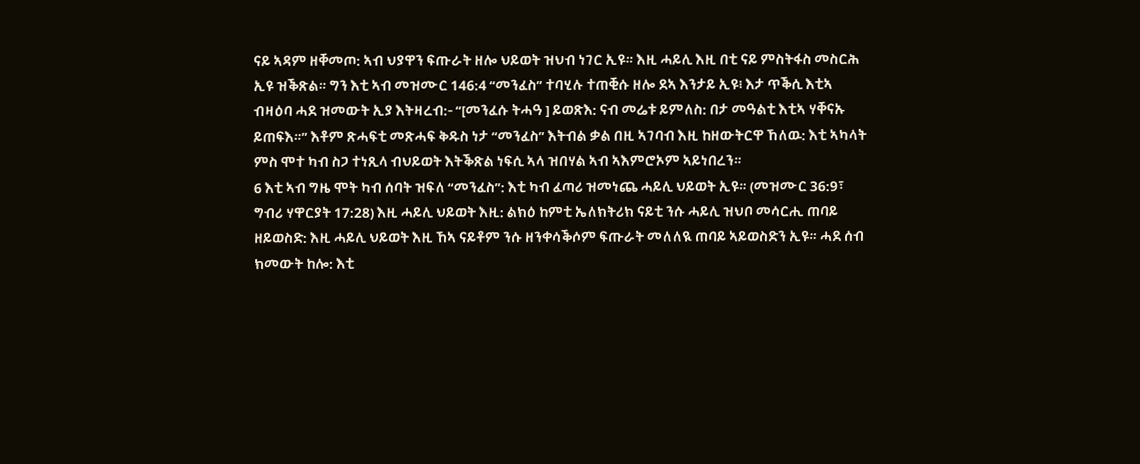ናይ ኣዳም ዘቐመጦ: ኣብ ህያዋን ፍጡራት ዘሎ ህይወት ዝህብ ነገር ኢዩ። እዚ ሓይሊ እዚ በቲ ናይ ምስትፋስ መስርሕ ኢዩ ዝቕጽል። ግን እቲ ኣብ መዝሙር 146:4 “መንፈስ” ተባሂሉ ተጠቒሱ ዘሎ ደኣ እንታይ ኢዩ፧ እታ ጥቕሲ እቲኣ ብዛዕባ ሓደ ዝመውት ኢያ እትዛረብ:- “[መንፈሱ ትሓዓ ] ይወጽእ: ናብ መሬቱ ይምለስ: በታ መዓልቲ እቲኣ ሃቐናኡ ይጠፍእ።” እቶም ጽሓፍቲ መጽሓፍ ቅዱስ ነታ “መንፈስ” እትብል ቃል በዚ ኣገባብ እዚ ከዘውትርዋ ኸለዉ: እቲ ኣካላት ምስ ሞተ ካብ ስጋ ተነጺላ ብህይወት እትቕጽል ነፍሲ ኣላ ዝበሃል ኣብ ኣእምሮኦም ኣይነበረን።
6 እቲ ኣብ ግዜ ሞት ካብ ሰባት ዝፍለ “መንፈስ”: እቲ ካብ ፈጣሪ ዝመነጨ ሓይሊ ህይወት ኢዩ። (መዝሙር 36:9፣ ግብሪ ሃዋርያት 17:28) እዚ ሓይሊ ህይወት እዚ: ልክዕ ከምቲ ኤለክትሪክ ናይቲ ንሱ ሓይሊ ዝህቦ መሳርሒ ጠባይ ዘይወስድ: እዚ ሓይሊ ህይወት እዚ ኸኣ ናይቶም ንሱ ዘንቀሳቕሶም ፍጡራት መለለዪ ጠባይ ኣይወስድን ኢዩ። ሓደ ሰብ ክመውት ከሎ: እቲ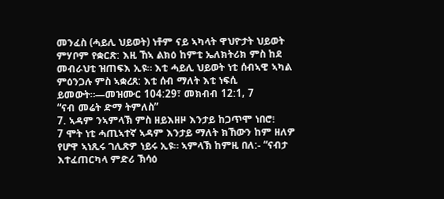መንፈስ (ሓይሊ ህይወት) ነቶም ናይ ኣካላት ዋህዮታት ህይወት ምሃቦም የቋርጽ: እዚ ኸኣ ልክዕ ከምቲ ኤለክትሪክ ምስ ከደ መብራህቲ ዝጠፍእ ኢዩ። እቲ ሓይሊ ህይወት ነቲ ሰብኣዊ ኣካል ምዕንጋሉ ምስ ኣቋረጸ: እቲ ሰብ ማለት እቲ ነፍሲ ይመውት።—መዝሙር 104:29፣ መክብብ 12:1, 7
“ናብ መሬት ድማ ትምለስ”
7. ኣዳም ንኣምላኽ ምስ ዘይእዘዞ እንታይ ከጋጥሞ ነበሮ፧
7 ሞት ነቲ ሓጢኣተኛ ኣዳም እንታይ ማለት ክኸውን ከም ዘለዎ የሆዋ ኣነጺሩ ገሊጽዎ ነይሩ ኢዩ። ኣምላኽ ከምዚ በለ:- “ናብታ እተፈጠርካላ ምድሪ ኽሳዕ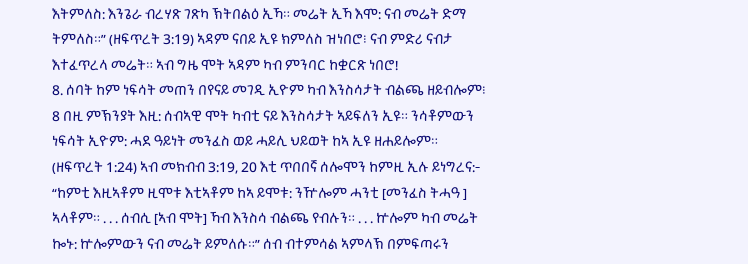እትምለስ: እንጌራ ብረሃጽ ገጽካ ኽትበልዕ ኢኻ። መሬት ኢኻ እሞ: ናብ መሬት ድማ ትምለስ።” (ዘፍጥረት 3:19) ኣዳም ናበይ ኢዩ ክምለስ ዝነበሮ፧ ናብ ምድሪ ናብታ እተፈጥረላ መሬት። ኣብ ግዜ ሞት ኣዳም ካብ ምንባር ከቋርጽ ነበሮ!
8. ሰባት ከም ነፍሳት መጠን በየናይ መገዲ ኢዮም ካብ እንስሳታት ብልጫ ዘይብሎም፧
8 በዚ ምኽንያት እዚ: ሰብኣዊ ሞት ካብቲ ናይ እንስሳታት ኣይፍለን ኢዩ። ንሳቶምውን ነፍሳት ኢዮም: ሓደ ዓይነት መንፈስ ወይ ሓይሊ ህይወት ከኣ ኢዩ ዘሐይሎም። (ዘፍጥረት 1:24) ኣብ መክብብ 3:19, 20 እቲ ጥበበኛ ሰሎሞን ከምዚ ኢሉ ይነግረና:- “ከምቲ እዚኣቶም ዚሞቱ እቲኣቶም ከኣ ይሞቱ: ንዅሎም ሓንቲ [መንፈስ ትሓዓ ] ኣላቶም። . . . ሰብሲ [ኣብ ሞት] ኻብ እንስሳ ብልጫ የብሉን። . . . ኵሎም ካብ መሬት ኰኑ: ኵሎምውን ናብ መሬት ይምለሱ።” ሰብ ብተምሳል ኣምላኽ በምፍጣሩን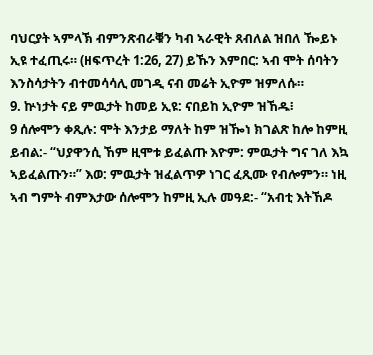ባህርያት ኣምላኽ ብምንጽብራቑን ካብ ኣራዊት ጸብለል ዝበለ ዀይኑ ኢዩ ተፈጢሩ። (ዘፍጥረት 1:26, 27) ይኹን እምበር: ኣብ ሞት ሰባትን እንስሳታትን ብተመሳሳሊ መገዲ ናብ መሬት ኢዮም ዝምለሱ።
9. ኵነታት ናይ ምዉታት ከመይ ኢዩ: ናበይከ ኢዮም ዝኸዱ፧
9 ሰሎሞን ቀጺሉ: ሞት እንታይ ማለት ከም ዝዀነ ክገልጽ ከሎ ከምዚ ይብል:- “ህያዋንሲ ኸም ዚሞቱ ይፈልጡ እዮም: ምዉታት ግና ገለ እኳ ኣይፈልጡን።” እወ: ምዉታት ዝፈልጥዎ ነገር ፈጺሙ የብሎምን። ነዚ ኣብ ግምት ብምእታው ሰሎሞን ከምዚ ኢሉ መዓደ:- “አብቲ እትኸዶ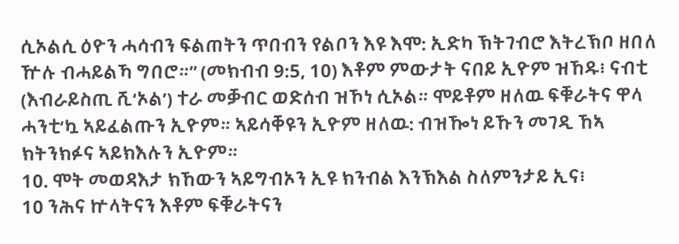ሲኦልሲ ዕዮን ሓሳብን ፍልጠትን ጥበብን የልቦን እዩ እሞ: ኢድካ ኽትገብሮ እትረኽቦ ዘበለ ዅሉ ብሓይልኻ ግበሮ።” (መክብብ 9:5, 10) እቶም ምውታት ናበይ ኢዮም ዝኸዱ፧ ናብቲ (እብራይስጢ ሺ‘ኦል’) ተራ መቓብር ወድሰብ ዝኾነ ሲኦል። ሞይቶም ዘለዉ ፍቑራትና ዋላ ሓንቲ‘ኳ ኣይፈልጡን ኢዮም። ኣይሳቐዩን ኢዮም ዘለዉ: ብዝዀነ ይኹን መገዲ ኸኣ ክትንክፉና ኣይክእሉን ኢዮም።
10. ሞት መወዳእታ ክኸውን ኣይግብኦን ኢዩ ክንብል እንኽእል ስለምንታይ ኢና፧
10 ንሕና ኵላትናን እቶም ፍቑራትናን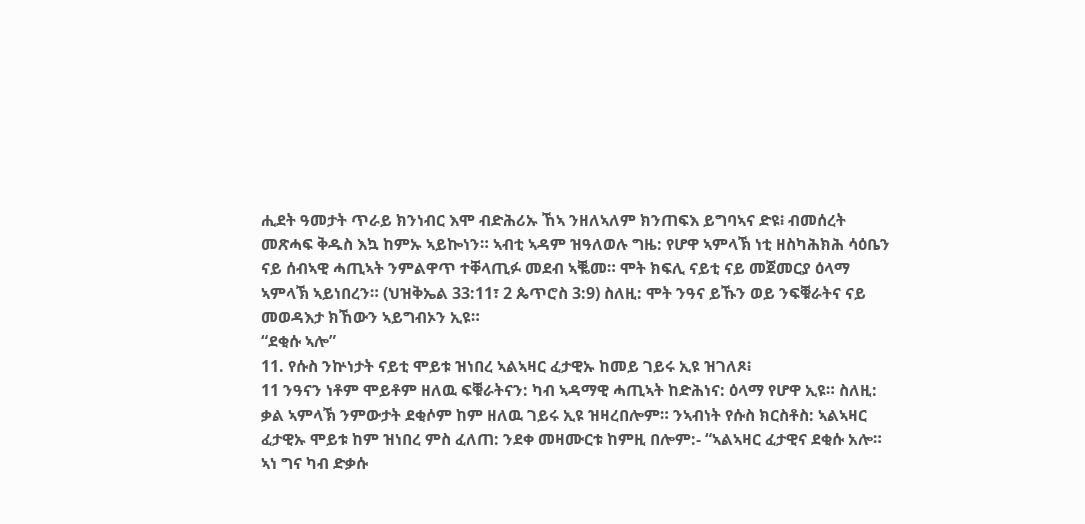ሒደት ዓመታት ጥራይ ክንነብር እሞ ብድሕሪኡ ኸኣ ንዘለኣለም ክንጠፍእ ይግባኣና ድዩ፧ ብመሰረት መጽሓፍ ቅዱስ እኳ ከምኡ ኣይኰነን። ኣብቲ ኣዳም ዝዓለወሉ ግዜ: የሆዋ ኣምላኽ ነቲ ዘስካሕክሕ ሳዕቤን ናይ ሰብኣዊ ሓጢኣት ንምልዋጥ ተቐላጢፉ መደብ ኣቘመ። ሞት ክፍሊ ናይቲ ናይ መጀመርያ ዕላማ ኣምላኽ ኣይነበረን። (ህዝቅኤል 33:11፣ 2 ጴጥሮስ 3:9) ስለዚ: ሞት ንዓና ይኹን ወይ ንፍቑራትና ናይ መወዳእታ ክኸውን ኣይግብኦን ኢዩ።
“ደቂሱ ኣሎ”
11. የሱስ ንኵነታት ናይቲ ሞይቱ ዝነበረ ኣልኣዛር ፈታዊኡ ከመይ ገይሩ ኢዩ ዝገለጾ፧
11 ንዓናን ነቶም ሞይቶም ዘለዉ ፍቑራትናን: ካብ ኣዳማዊ ሓጢኣት ከድሕነና: ዕላማ የሆዋ ኢዩ። ስለዚ: ቃል ኣምላኽ ንምውታት ደቂሶም ከም ዘለዉ ገይሩ ኢዩ ዝዛረበሎም። ንኣብነት የሱስ ክርስቶስ: ኣልኣዛር ፈታዊኡ ሞይቱ ከም ዝነበረ ምስ ፈለጠ: ንደቀ መዛሙርቱ ከምዚ በሎም:- “ኣልኣዛር ፈታዊና ደቂሱ አሎ። ኣነ ግና ካብ ድቃሱ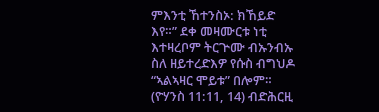ምእንቲ ኸተንስኦ: ክኸይድ እየ።” ደቀ መዛሙርቱ ነቲ እተዛረቦም ትርጕሙ ብኡንብኡ ስለ ዘይተረድእዎ የሱስ ብግህዶ “ኣልኣዛር ሞይቱ” በሎም። (ዮሃንስ 11:11, 14) ብድሕርዚ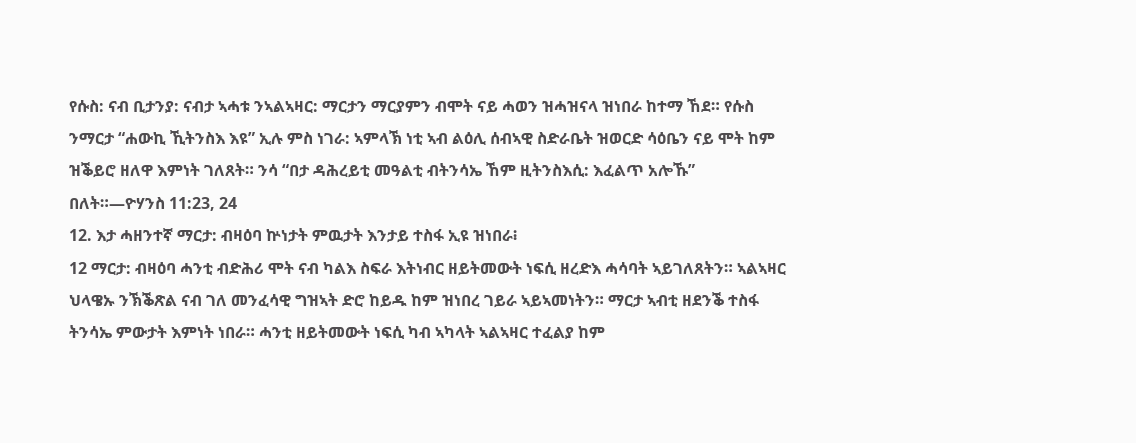የሱስ: ናብ ቢታንያ: ናብታ ኣሓቱ ንኣልኣዛር: ማርታን ማርያምን ብሞት ናይ ሓወን ዝሓዝናላ ዝነበራ ከተማ ኸደ። የሱስ ንማርታ “ሐውኪ ኺትንስእ እዩ” ኢሉ ምስ ነገራ: ኣምላኽ ነቲ ኣብ ልዕሊ ሰብኣዊ ስድራቤት ዝወርድ ሳዕቤን ናይ ሞት ከም ዝቕይሮ ዘለዋ እምነት ገለጸት። ንሳ “በታ ዳሕረይቲ መዓልቲ ብትንሳኤ ኸም ዚትንስእሲ: እፈልጥ አሎኹ” በለት።—ዮሃንስ 11:23, 24
12. እታ ሓዘንተኛ ማርታ: ብዛዕባ ኵነታት ምዉታት እንታይ ተስፋ ኢዩ ዝነበራ፧
12 ማርታ: ብዛዕባ ሓንቲ ብድሕሪ ሞት ናብ ካልእ ስፍራ እትነብር ዘይትመውት ነፍሲ ዘረድእ ሓሳባት ኣይገለጸትን። ኣልኣዛር ህላዌኡ ንኽቕጽል ናብ ገለ መንፈሳዊ ግዝኣት ድሮ ከይዱ ከም ዝነበረ ገይራ ኣይኣመነትን። ማርታ ኣብቲ ዘደንቕ ተስፋ ትንሳኤ ምውታት እምነት ነበራ። ሓንቲ ዘይትመውት ነፍሲ ካብ ኣካላት ኣልኣዛር ተፈልያ ከም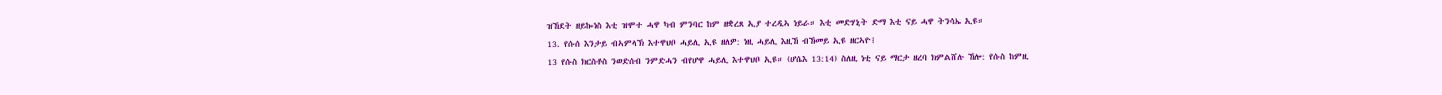ዝኸደት ዘይኰነስ እቲ ዝሞተ ሓዋ ካብ ምንባር ከም ዘቋረጸ ኢያ ተረዲኣ ነይራ። እቲ መድሃኒት ድማ እቲ ናይ ሓዋ ትንሳኤ ኢዩ።
13. የሱሰ እንታይ ብኣምላኽ እተዋህቦ ሓይሊ ኢዩ ዘለዎ: ነዚ ሓይሊ እዚኸ ብኸመይ ኢዩ ዘርኣዮ፧
13 የሱስ ክርስቶስ ንወድሰብ ንምድሓን ብየሆዋ ሓይሊ እተዋህቦ ኢዩ። (ሆሴእ 13:14) ስለዚ ነቲ ናይ ማርታ ዘረባ ክምልሸሉ ኸሎ: የሱስ ከምዚ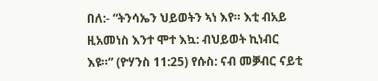በለ:- “ትንሳኤን ህይወትን ኣነ እየ። እቲ ብአይ ዚአመነስ እንተ ሞተ እኳ: ብህይወት ኪነብር እዩ።” (ዮሃንስ 11:25) የሱስ: ናብ መቓብር ናይቲ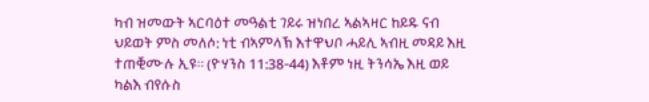ካብ ዝመውት ኣርባዕተ መዓልቲ ገይሩ ዝነበረ ኣልኣዛር ከይዱ ናብ ህይወት ምስ መለሶ: ነቲ ብኣምላኽ እተዋህቦ ሓይሊ ኣብዚ መዳይ እዚ ተጠቒሙሉ ኢዩ። (ዮሃንስ 11:38-44) እቶም ነዚ ትንሳኤ እዚ ወይ ካልእ ብየሱስ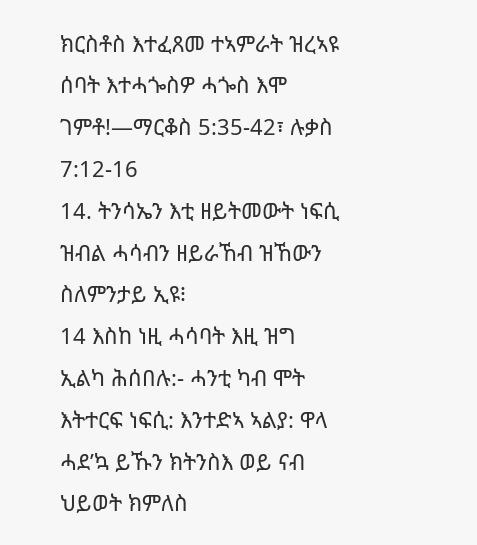ክርስቶስ እተፈጸመ ተኣምራት ዝረኣዩ ሰባት እተሓጐስዎ ሓጐስ እሞ ገምቶ!—ማርቆስ 5:35-42፣ ሉቃስ 7:12-16
14. ትንሳኤን እቲ ዘይትመውት ነፍሲ ዝብል ሓሳብን ዘይራኸብ ዝኸውን ስለምንታይ ኢዩ፧
14 እስከ ነዚ ሓሳባት እዚ ዝግ ኢልካ ሕሰበሉ:- ሓንቲ ካብ ሞት እትተርፍ ነፍሲ: እንተድኣ ኣልያ: ዋላ ሓደ’ኳ ይኹን ክትንስእ ወይ ናብ ህይወት ክምለስ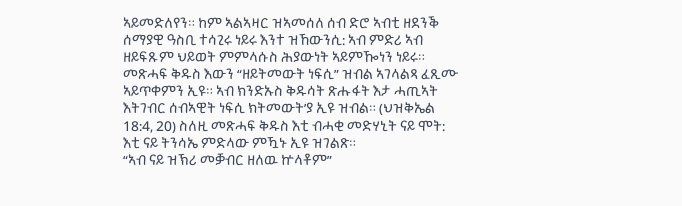ኣይመድለየን። ከም ኣልኣዛር ዝኣመሰለ ሰብ ድሮ ኣብቲ ዘደንቕ ሰማያዊ ዓስቢ ተሳጊሩ ነይሩ እንተ ዝኸውንሲ: ኣብ ምድሪ ኣብ ዘይፍጹም ህይወት ምምላሱስ ሕያውነት ኣይምዀነን ነይሩ። መጽሓፍ ቅዱስ እውን “ዘይትመውት ነፍሲ” ዝብል ኣገላልጻ ፈጺሙ ኣይጥቀምን ኢዩ። ኣብ ክንድኡስ ቅዱሳት ጽሑፋት እታ ሓጢኣት እትገብር ሰብኣዊት ነፍሲ ክትመውት’ያ ኢዩ ዝብል። (ህዝቅኤል 18:4, 20) ስለዚ መጽሓፍ ቅዱስ እቲ ብሓቂ መድሃኒት ናይ ሞት: እቲ ናይ ትንሳኤ ምድላው ምዃኑ ኢዩ ዝገልጽ።
“ኣብ ናይ ዝኽሪ መቓብር ዘለዉ ኵላቶም”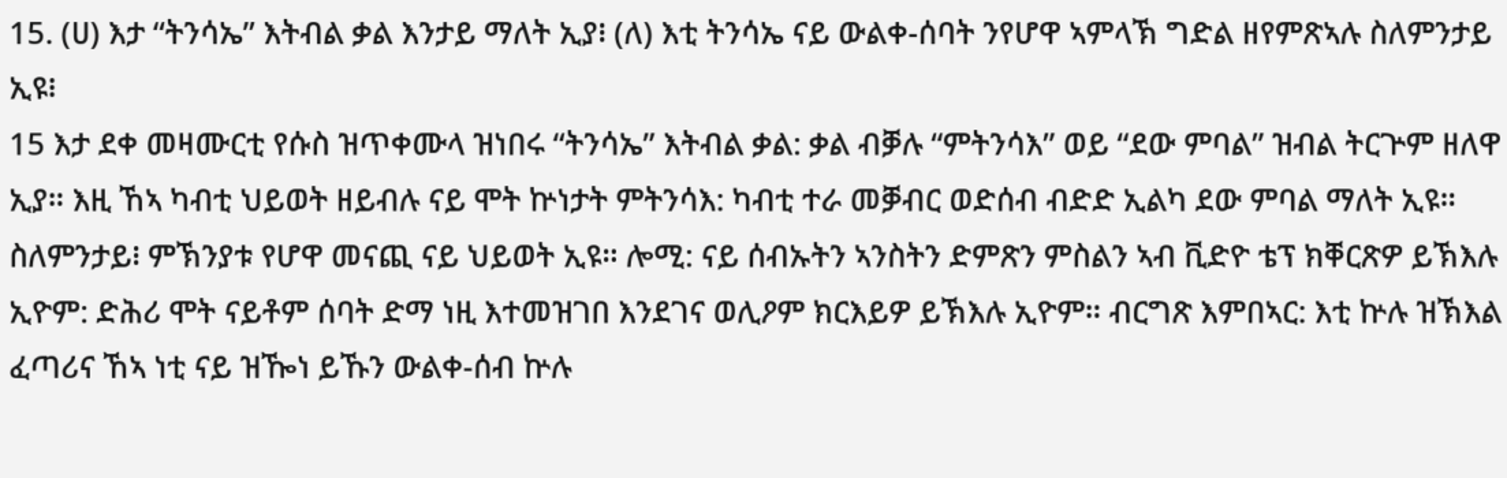15. (ሀ) እታ “ትንሳኤ” እትብል ቃል እንታይ ማለት ኢያ፧ (ለ) እቲ ትንሳኤ ናይ ውልቀ-ሰባት ንየሆዋ ኣምላኽ ግድል ዘየምጽኣሉ ስለምንታይ ኢዩ፧
15 እታ ደቀ መዛሙርቲ የሱስ ዝጥቀሙላ ዝነበሩ “ትንሳኤ” እትብል ቃል: ቃል ብቓሉ “ምትንሳእ” ወይ “ደው ምባል” ዝብል ትርጕም ዘለዋ ኢያ። እዚ ኸኣ ካብቲ ህይወት ዘይብሉ ናይ ሞት ኵነታት ምትንሳእ: ካብቲ ተራ መቓብር ወድሰብ ብድድ ኢልካ ደው ምባል ማለት ኢዩ። ስለምንታይ፧ ምኽንያቱ የሆዋ መናጪ ናይ ህይወት ኢዩ። ሎሚ: ናይ ሰብኡትን ኣንስትን ድምጽን ምስልን ኣብ ቪድዮ ቴፕ ክቐርጽዎ ይኽእሉ ኢዮም: ድሕሪ ሞት ናይቶም ሰባት ድማ ነዚ እተመዝገበ እንደገና ወሊዖም ክርእይዎ ይኽእሉ ኢዮም። ብርግጽ እምበኣር: እቲ ኵሉ ዝኽእል ፈጣሪና ኸኣ ነቲ ናይ ዝዀነ ይኹን ውልቀ-ሰብ ኵሉ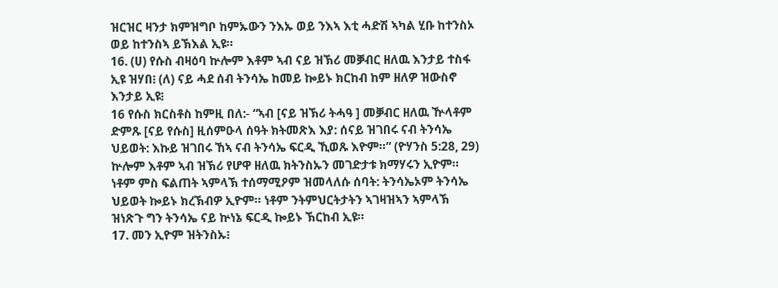ዝርዝር ዛንታ ክምዝግቦ ከምኡውን ንእኡ ወይ ንእኣ እቲ ሓድሽ ኣካል ሂቡ ከተንስኦ ወይ ከተንስኣ ይኽእል ኢዩ።
16. (ሀ) የሱስ ብዛዕባ ኵሎም እቶም ኣብ ናይ ዝኽሪ መቓብር ዘለዉ እንታይ ተስፋ ኢዩ ዝሃበ፧ (ለ) ናይ ሓደ ሰብ ትንሳኤ ከመይ ኰይኑ ክርከብ ከም ዘለዎ ዝውስኖ እንታይ ኢዩ፧
16 የሱስ ክርስቶስ ከምዚ በለ:- “ኣብ [ናይ ዝኽሪ ትሓዓ ] መቓብር ዘለዉ ዅላቶም ድምጹ [ናይ የሱስ] ዚሰምዑላ ሰዓት ክትመጽእ እያ: ሰናይ ዝገበሩ ናብ ትንሳኤ ህይወት: እኩይ ዝገበሩ ኸኣ ናብ ትንሳኤ ፍርዲ ኺወጹ እዮም።” (ዮሃንስ 5:28, 29) ኵሎም እቶም ኣብ ዝኽሪ የሆዋ ዘለዉ ክትንስኡን መገድታቱ ክማሃሩን ኢዮም። ነቶም ምስ ፍልጠት ኣምላኽ ተሰማሚዖም ዝመላለሱ ሰባት: ትንሳኤኦም ትንሳኤ ህይወት ኰይኑ ክረኽብዎ ኢዮም። ነቶም ንትምህርትታትን ኣገዛዝኣን ኣምላኽ ዝነጽጉ ግን ትንሳኤ ናይ ኵነኔ ፍርዲ ኰይኑ ኽርከብ ኢዩ።
17. መን ኢዮም ዝትንስኡ፧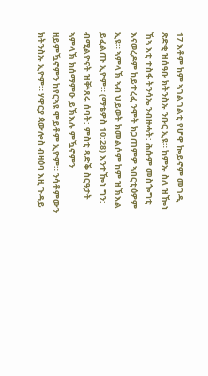17 እቶም ከም ኣገልገልቲ የሆዋ ኰይኖም መገዲ ጽድቂ ዝሰዓቡ ክትንስኡ ንቡር ኢዩ። ከምኡ ስለ ዝዀነ ኸኣ እቲ ተስፋ ትንሳኤ ንብዙሓት: ሕሱም መስጐግቲ እናወረዶም ከይተረፈ ንሞት ክጋጠምዎ ኣበርቲዕዎም ኢዩ። ኣምላኽ ኣብ ህይወት ክመልሶም ከም ዝኽእል ይፈልጡ ኢዮም። (ማቴዎስ 10:28) እንተዀነ ግን: ብሚልዮናት ዝቝጸሩ ሰባት: ምስቲ ጻድቕ ስርዓታት ኣምላኽ ክሰማምዑ ይኽእሉ ምዃኖምን ዘይምዃኖምን ከየርኣዩ ሞይቶም ኢዮም። ንሳቶምውን ክትንስኡ ኢዮም። ሃዋርያ ጳውሎስ ብዛዕባ እዚ ጉዳይ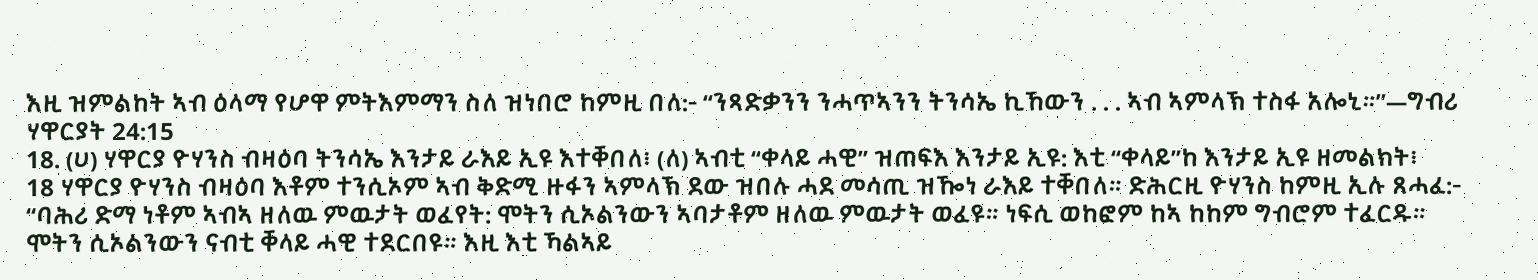እዚ ዝምልከት ኣብ ዕላማ የሆዋ ምትእምማን ስለ ዝነበሮ ከምዚ በለ:- “ንጻድቃንን ንሓጥኣንን ትንሳኤ ኪኸውን . . . ኣብ ኣምላኽ ተስፋ አሎኒ።”—ግብሪ ሃዋርያት 24:15
18. (ሀ) ሃዋርያ ዮሃንስ ብዛዕባ ትንሳኤ እንታይ ራእይ ኢዩ እተቐበለ፧ (ለ) ኣብቲ “ቀላይ ሓዊ” ዝጠፍእ እንታይ ኢዩ: እቲ “ቀላይ”ከ እንታይ ኢዩ ዘመልክት፧
18 ሃዋርያ ዮሃንስ ብዛዕባ እቶም ተንሲኦም ኣብ ቅድሚ ዙፋን ኣምላኽ ደው ዝበሉ ሓደ መሳጢ ዝዀነ ራእይ ተቐበለ። ድሕርዚ ዮሃንስ ከምዚ ኢሉ ጸሓፈ:- “ባሕሪ ድማ ነቶም ኣብኣ ዘለዉ ምዉታት ወፈየት: ሞትን ሲኦልንውን ኣባታቶም ዘለዉ ምዉታት ወፈዩ። ነፍሲ ወከፎም ከኣ ከከም ግብሮም ተፈርዱ። ሞትን ሲኦልንውን ናብቲ ቐላይ ሓዊ ተደርበዩ። እዚ እቲ ኻልኣይ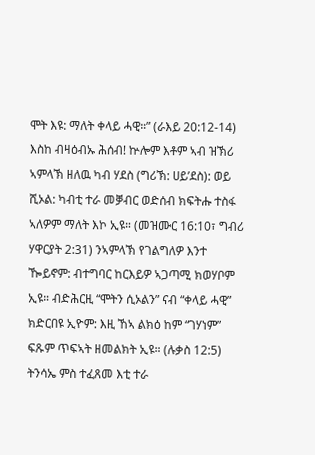ሞት እዩ: ማለት ቀላይ ሓዊ።” (ራእይ 20:12-14) እስከ ብዛዕብኡ ሕሰብ! ኵሎም እቶም ኣብ ዝኽሪ ኣምላኽ ዘለዉ ካብ ሃደስ (ግሪኽ: ሀይ’ደስ): ወይ ሺኦል: ካብቲ ተራ መቓብር ወድሰብ ክፍትሑ ተስፋ ኣለዎም ማለት እኮ ኢዩ። (መዝሙር 16:10፣ ግብሪ ሃዋርያት 2:31) ንኣምላኽ የገልግለዎ እንተ ዀይኖም: ብተግባር ከርእይዎ ኣጋጣሚ ክወሃቦም ኢዩ። ብድሕርዚ “ሞትን ሲኦልን” ናብ “ቀላይ ሓዊ” ክድርበዩ ኢዮም: እዚ ኸኣ ልክዕ ከም “ገሃነም” ፍጹም ጥፍኣት ዘመልክት ኢዩ። (ሉቃስ 12:5) ትንሳኤ ምስ ተፈጸመ እቲ ተራ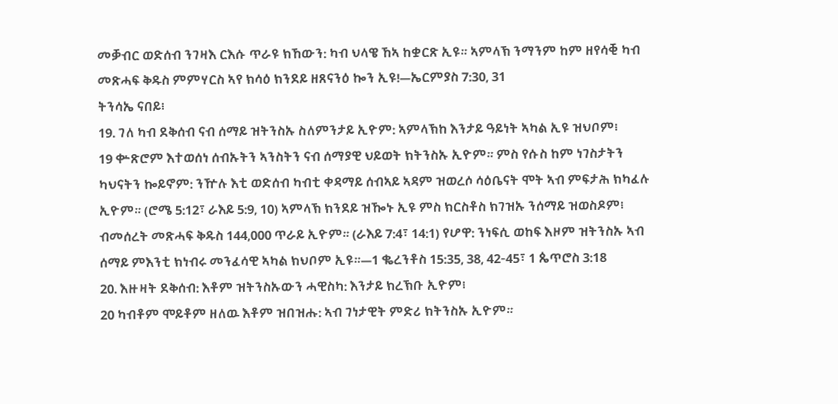መቓብር ወድሰብ ንገዛእ ርእሱ ጥራዩ ክኸውን: ካብ ህላዌ ኸኣ ከቋርጽ ኢዩ። ኣምላኽ ንማንም ከም ዘየሳቒ ካብ መጽሓፍ ቅዱስ ምምሃርስ ኣየ ክሳዕ ክንደይ ዘጸናንዕ ኰን ኢዩ!—ኤርምያስ 7:30, 31
ትንሳኤ ናበይ፧
19. ገለ ካብ ደቅሰብ ናብ ሰማይ ዝትንስኡ ስለምንታይ ኢዮም: ኣምላኽከ እንታይ ዓይነት ኣካል ኢዩ ዝህቦም፧
19 ቍጽሮም እተወሰነ ሰብኡትን ኣንስትን ናብ ሰማያዊ ህይወት ክትንስኡ ኢዮም። ምስ የሱስ ከም ነገስታትን ካህናትን ኰይኖም: ንዅሉ እቲ ወድሰብ ካብቲ ቀዳማይ ሰብኣይ ኣዳም ዝወረሶ ሳዕቤናት ሞት ኣብ ምፍታሕ ክካፈሉ ኢዮም። (ሮሜ 5:12፣ ራእይ 5:9, 10) ኣምላኽ ክንደይ ዝዀኑ ኢዩ ምስ ክርስቶስ ክገዝኡ ንሰማይ ዝወስዶም፧ ብመሰረት መጽሓፍ ቅዱስ 144,000 ጥራይ ኢዮም። (ራእይ 7:4፣ 14:1) የሆዋ: ንነፍሲ ወከፍ እዞም ዝትንስኡ ኣብ ሰማይ ምእንቲ ክነብሩ መንፈሳዊ ኣካል ክህቦም ኢዩ።—1 ቈረንቶስ 15:35, 38, 42-45፣ 1 ጴጥሮስ 3:18
20. እዙዛት ደቅሰብ: እቶም ዝትንስኡውን ሓዊስካ: እንታይ ክረኽቡ ኢዮም፧
20 ካብቶም ሞይቶም ዘለዉ እቶም ዝበዝሑ: ኣብ ገነታዊት ምድሪ ክትንስኡ ኢዮም።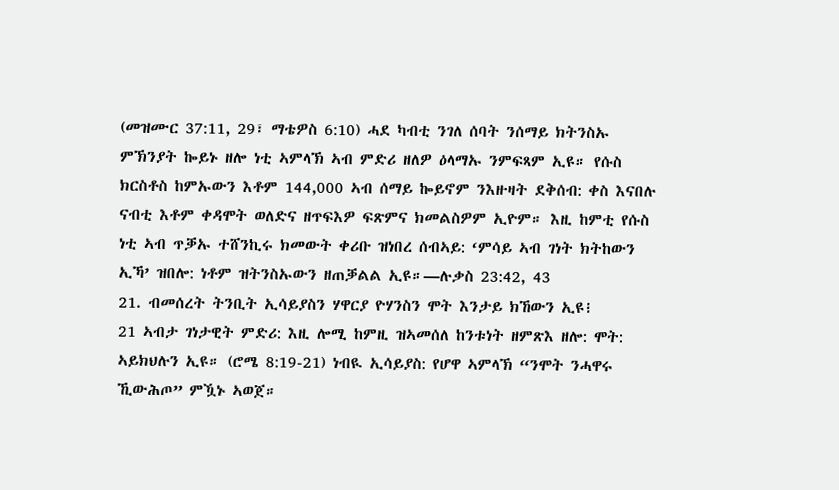(መዝሙር 37:11, 29፣ ማቴዎስ 6:10) ሓደ ካብቲ ንገለ ሰባት ንሰማይ ክትንስኡ ምኽንያት ኰይኑ ዘሎ ነቲ ኣምላኽ ኣብ ምድሪ ዘለዎ ዕላማኡ ንምፍጻም ኢዩ። የሱስ ክርስቶስ ከምኡውን እቶም 144,000 ኣብ ሰማይ ኰይኖም ንእዙዛት ደቅሰብ: ቀስ እናበሉ ናብቲ እቶም ቀዳሞት ወለድና ዘጥፍእዎ ፍጽምና ክመልስዎም ኢዮም። እዚ ከምቲ የሱስ ነቲ ኣብ ጥቓኡ ተሸንኪሩ ክመውት ቀሪቡ ዝነበረ ሰብኣይ: ‘ምሳይ ኣብ ገነት ክትከውን ኢኻ’ ዝበሎ: ነቶም ዝትንስኡውን ዘጠቓልል ኢዩ።—ሉቃስ 23:42, 43
21. ብመሰረት ትንቢት ኢሳይያስን ሃዋርያ ዮሃንስን ሞት እንታይ ክኸውን ኢዩ፧
21 ኣብታ ገነታዊት ምድሪ: እዚ ሎሚ ከምዚ ዝኣመሰለ ከንቱነት ዘምጽእ ዘሎ: ሞት: ኣይክህሉን ኢዩ። (ሮሜ 8:19-21) ነብዪ ኢሳይያስ: የሆዋ ኣምላኽ “ንሞት ንሓዋሩ ኺውሕጦ” ምዃኑ ኣወጀ።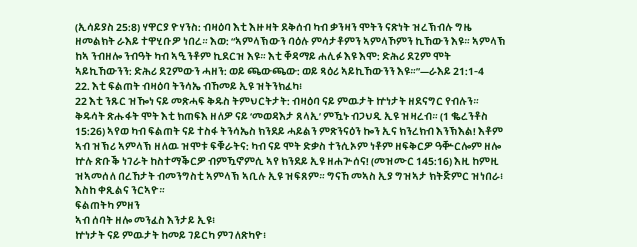(ኢሳይያስ 25:8) ሃዋርያ ዮሃንስ: ብዛዕባ እቲ እዙዛት ደቅሰብ ካብ ቃንዛን ሞትን ናጽነት ዝረኽብሉ ግዜ ዘመልክት ራእይ ተዋሂቡዎ ነበረ። እወ: “ኣምላኽውን ባዕሉ ምሳታቶምን ኣምላኾምን ኪኸውን እዩ። ኣምላኽ ከኣ ንብዘሎ ንብዓት ካብ ኣዒንቶም ኪደርዝ እዩ። እቲ ቐዳማይ ሐሊፉ እዩ እሞ: ድሕሪ ደጊም ሞት ኣይኪኸውንን: ድሕሪ ደጊምውን ሓዘን: ወይ ጫውጫው: ወይ ጻዕሪ ኣይኪኸውንን እዩ።”—ራእይ 21:1-4
22. እቲ ፍልጠት ብዛዕባ ትንሳኤ ብኸመይ ኢዩ ዝትንክፈካ፧
22 እቲ ንጹር ዝዀነ ናይ መጽሓፍ ቅዱስ ትምህርትታት: ብዛዕባ ናይ ምዉታት ኵነታት ዘደናግር የብሉን። ቅዱሳት ጽሑፋት ሞት እቲ ክጠፍእ ዘለዎ ናይ ‘መወዳእታ ጸላኢ’ ምዃኑ ብጋህዲ ኢዩ ዝዛረብ። (1 ቈረንቶስ 15:26) ኣየወ ካብ ፍልጠት ናይ ተስፋ ትንሳኤስ ክንደይ ሓይልን ምጽንናዕን ኰን ኢና ክንረክብ እንኽእል! እቶም ኣብ ዝኽሪ ኣምላኽ ዘለዉ ዝሞቱ ፍቑራትና: ካብ ናይ ሞት ድቃስ ተንሲኦም ነቶም ዘፍቅርዎ ዓቝርሎም ዘሎ ኵሉ ጽቡቕ ነገራት ከስተማቕርዎ ብምዃኖምሲ ኣየ ክንደይ ኢዩ ዘሐጕሰና! (መዝሙር 145:16) እዚ ከምዚ ዝኣመሰለ በረኸታት ብመንግስቲ ኣምላኽ ኣቢሉ ኢዩ ዝፍጸም። ግናኸ መኣስ ኢያ ግዝኣታ ክትጅምር ዝነበራ፧ እስከ ቀጺልና ንርኣዮ።
ፍልጠትካ ምዘን
ኣብ ሰባት ዘሎ መንፈስ እንታይ ኢዩ፧
ኵነታት ናይ ምዉታት ከመይ ገይርካ ምገለጽካዮ፧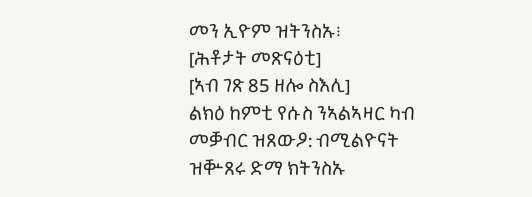መን ኢዮም ዝትንስኡ፧
[ሕቶታት መጽናዕቲ]
[ኣብ ገጽ 85 ዘሎ ስእሊ]
ልክዕ ከምቲ የሱስ ንኣልኣዛር ካብ መቓብር ዝጸውዖ: ብሚልዮናት ዝቝጸሩ ድማ ክትንስኡ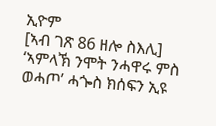ኢዮም
[ኣብ ገጽ 86 ዘሎ ስእሊ]
‘ኣምላኽ ንሞት ንሓዋሩ ምስ ወሓጦ’ ሓጐስ ክሰፍን ኢዩ